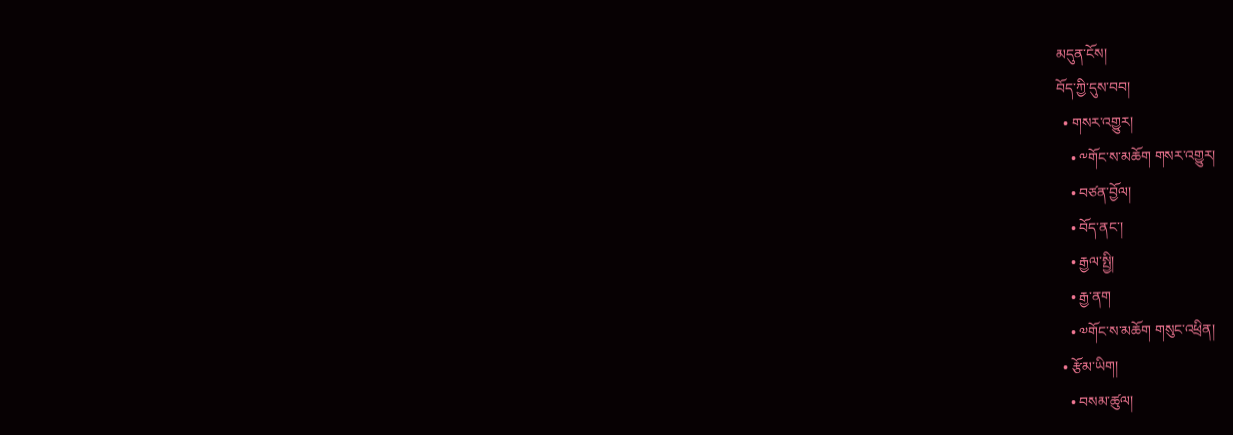མདུན་ངོས།
བོད་ཀྱི་དུས་བབ།
  • གསར་འགྱུར།
    • ༸གོང་ས་མཆོག གསར་འགྱུར།
    • བཙན་བྱོལ།
    • བོད་ནང་།
    • རྒྱལ་སྤྱི།
    • རྒྱ་ནག
    • ༧གོང་ས་མཆོག གསུང་འཕྲིན།
  • རྩོམ་ཡིག།
    • བསམ་ཚུལ།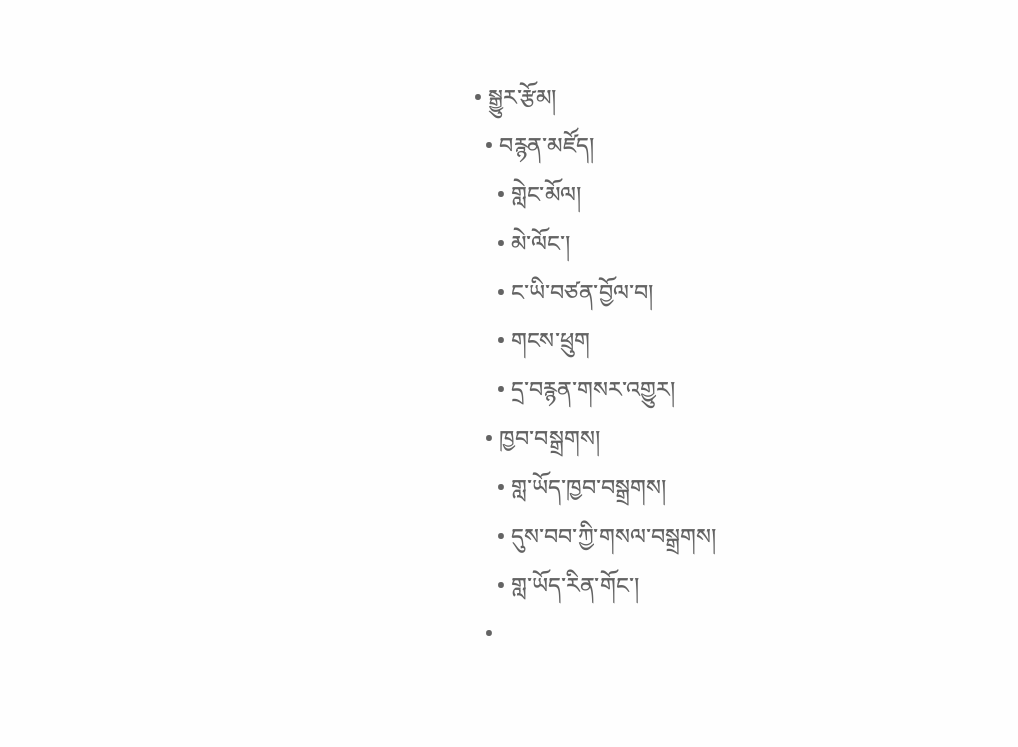• སྒྱུར་རྩོམ།
  • བརྙན་མཛོད།
    • གླེང་མོལ།
    • མེ་ལོང་།
    • ང་ཡི་བཙན་བྱོལ་བ།
    • གངས་ཕྲུག
    • དྲ་བརྙན་གསར་འགྱུར།
  • ཁྱབ་བསྒྲགས།
    • གླ་ཡོད་ཁྱབ་བསྒྲགས།
    • དུས་བབ་ཀྱི་གསལ་བསྒྲགས།
    • གླ་ཡོད་རིན་གོང་།
  •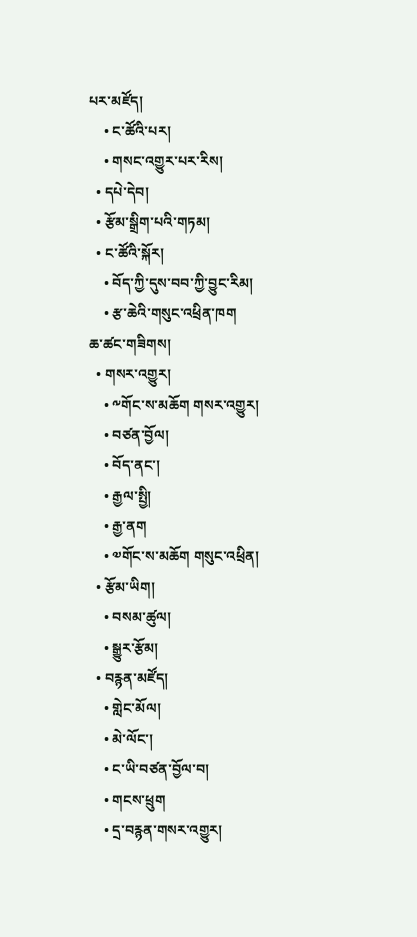པར་མཛོད།
    • ང་ཚོའི་པར།
    • གསང་འགྱུར་པར་རིས།
  • དཔེ་དེབ།
  • རྩོམ་སྒྲིག་པའི་གཏམ།
  • ང་ཚོའི་སྐོར།
    • བོད་ཀྱི་དུས་བབ་ཀྱི་བྱུང་རིམ།
    • རྩ་ཆེའི་གསུང་འཕྲིན་ཁག
ཆ་ཚང་གཟིགས།
  • གསར་འགྱུར།
    • ༸གོང་ས་མཆོག གསར་འགྱུར།
    • བཙན་བྱོལ།
    • བོད་ནང་།
    • རྒྱལ་སྤྱི།
    • རྒྱ་ནག
    • ༧གོང་ས་མཆོག གསུང་འཕྲིན།
  • རྩོམ་ཡིག།
    • བསམ་ཚུལ།
    • སྒྱུར་རྩོམ།
  • བརྙན་མཛོད།
    • གླེང་མོལ།
    • མེ་ལོང་།
    • ང་ཡི་བཙན་བྱོལ་བ།
    • གངས་ཕྲུག
    • དྲ་བརྙན་གསར་འགྱུར།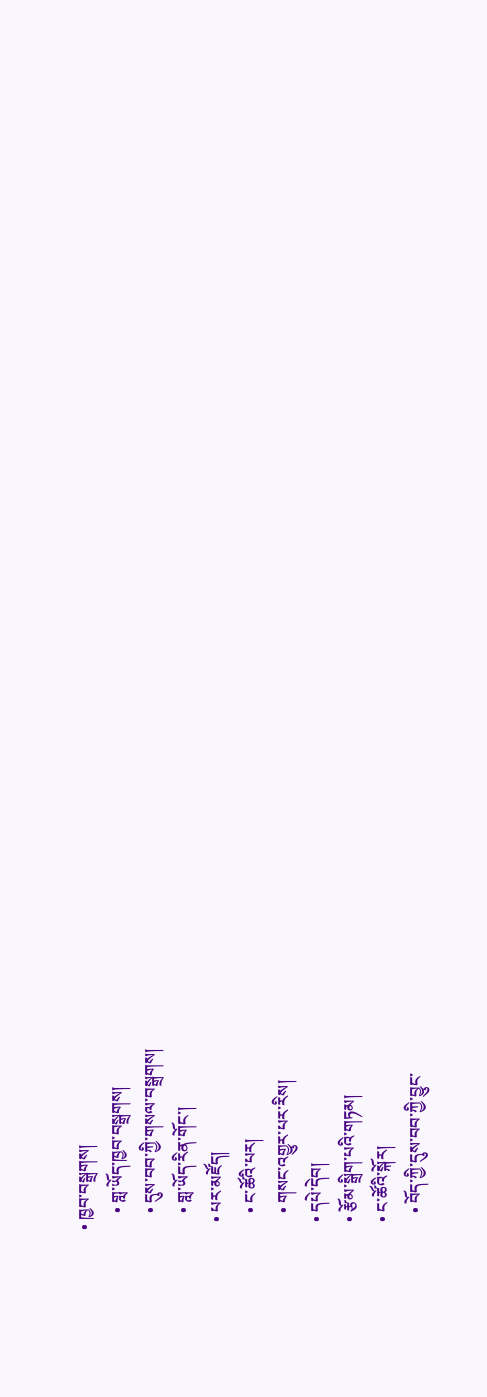• ཁྱབ་བསྒྲགས།
    • གླ་ཡོད་ཁྱབ་བསྒྲགས།
    • དུས་བབ་ཀྱི་གསལ་བསྒྲགས།
    • གླ་ཡོད་རིན་གོང་།
  • པར་མཛོད།
    • ང་ཚོའི་པར།
    • གསང་འགྱུར་པར་རིས།
  • དཔེ་དེབ།
  • རྩོམ་སྒྲིག་པའི་གཏམ།
  • ང་ཚོའི་སྐོར།
    • བོད་ཀྱི་དུས་བབ་ཀྱི་བྱུང་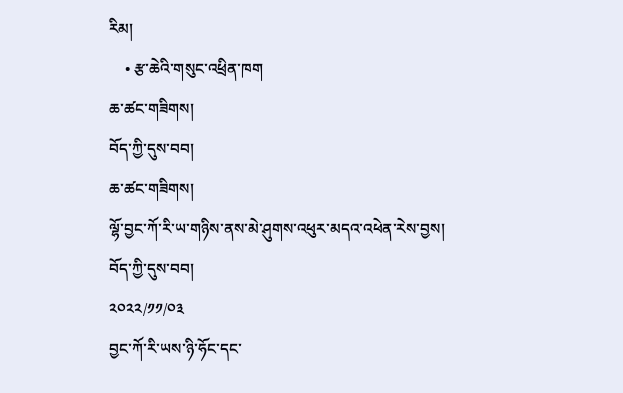རིམ།
    • རྩ་ཆེའི་གསུང་འཕྲིན་ཁག
ཆ་ཚང་གཟིགས།
བོད་ཀྱི་དུས་བབ།
ཆ་ཚང་གཟིགས།
ལྷོ་བྱང་ཀོ་རི་ཡ་གཉིས་ནས་མེ་ཤུགས་འཕུར་མདའ་འཕེན་རེས་བྱས།
བོད་ཀྱི་དུས་བབ།
༢༠༢༢/༡༡/༠༣
བྱང་ཀོ་རི་ཡས་ཉི་ཧོང་དང་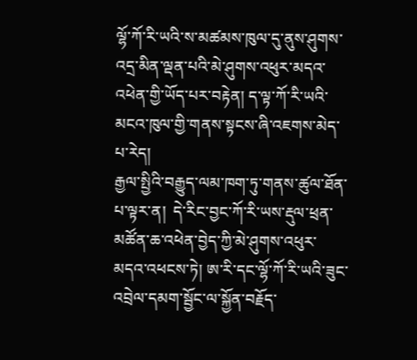ལྷོ་ཀོ་རི་ཡའི་ས་མཚམས་ཁུལ་དུ་ནུས་ཤུགས་འདྲ་མིན་ལྡན་པའི་མེ་ཤུགས་འཕུར་མདའ་འཕེན་གྱི་ཡོད་པར་བརྟེན། ད་ལྟ་ཀོ་རི་ཡའི་མངའ་ཁུལ་གྱི་གནས་སྟངས་ཞི་འཇགས་མེད་པ་རེད།
རྒྱལ་སྤྱིའི་བརྒྱུད་ལམ་ཁག་ཏུ་གནས་ཚུལ་ཐོན་པ་ལྟར་ན།  དེ་རིང་བྱང་ཀོ་རི་ཡས་རྡུལ་ཕྲན་མཚོན་ཆ་འཕེན་བྱེད་ཀྱི་མེ་ཤུགས་འཕུར་མདའ་འཕངས་ཏེ། ཨ་རི་དང་ལྷོ་ཀོ་རི་ཡའི་ཟུང་འབྲེལ་དམག་སྦྱོང་ལ་སྐྱོན་བརྗོད་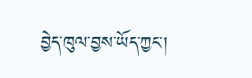བྱེད་ཁུལ་བྱས་ཡོད་ཀྱང་།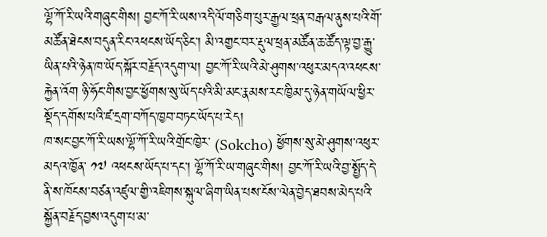ལྷོ་ཀོ་རི་ཡའི་གཞུང་གིས། བྱང་ཀོ་རི་ཡས་འདི་ལོ་གཅིག་པུར་རྒྱལ་ཕྲན་བརྒལ་ནུས་པའི་གོ་མཚོན་ཐེངས་བདུན་རིང་འཕངས་ཡོད་ཅིང་། མི་འགྱང་བར་རྡུལ་ཕྲན་མཚོན་ཆ་ཚོད་ལྟ་བྱ་རྒྱུ་ཡིན་པའི་ཉེན་ཁ་ཡོད་སྐོར་བརྗོད་འདུག་ལ། བྱང་ཀོ་རི་ཡའི་མེ་ཤུགས་འཕུར་མདའ་འཕངས་རྐྱེན་འོག ཉི་ཧོང་གིས་བྱང་ཕྱོགས་སུ་ཡོད་པའི་མི་མང་རྣམས་རང་ཁྱིམ་དུ་ཉེན་གཡོལ་ཕྱིར་སྡོད་དགོས་པའི་ཛ་དྲག་བཀོད་ཁྱབ་བཏང་ཡོད་པ་རེད།
ཁ་སང་བྱང་ཀོ་རི་ཡས་ལྷོ་ཀོ་རི་ཡའི་གྲོང་ཁྱེར་ (Sokcho) ཕྱོགས་སུ་མེ་ཤུགས་འཕུར་མདའ་ཁྱོན་ ༡༧ འཕངས་ཡོད་པ་དང་། ལྷོ་ཀོ་རི་ཡ་གཞུང་གིས། བྱང་ཀོ་རི་ཡའི་བྱ་སྤྱོད་དེ་ནི་ས་ཁོངས་བཙན་འཛུལ་གྱི་འཇིགས་སྐུལ་ཞིག་ཡིན་པས་ངོས་ལེན་བྱེད་ཐབས་མེད་པའི་སྐྱོན་བརྗོད་བྱས་འདུག་པ་མ་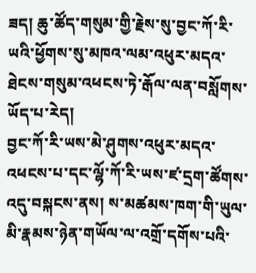ཟད། ཆུ་ཚོད་གསུམ་གྱི་རྗེས་སུ་བྱང་ཀོ་རི་ཡའི་ཕྱོགས་སུ་མཁའ་ལམ་འཕུར་མདའ་ཐེངས་གསུམ་འཕངས་ཏེ་རྒོལ་ལན་བསློགས་ཡོད་པ་རེད།
བྱང་ཀོ་རི་ཡས་མེ་ཤུགས་འཕུར་མདའ་འཕངས་པ་དང་ལྷོ་ཀོ་རི་ཡས་ཛ་དྲག་ཚོགས་འདུ་བསྐངས་ནས། ས་མཚམས་ཁག་གི་ཡུལ་མི་རྣམས་ཉེན་གཡོལ་ལ་འགྲོ་དགོས་པའི་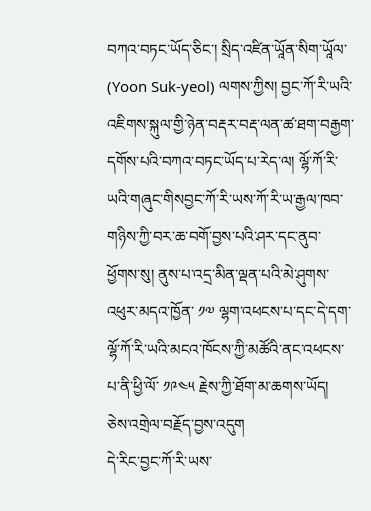བཀའ་བཏང་ཡོད་ཅིང་། སྲིད་འཛིན་ཡཱོན་སིག་ཡཱོལ་ (Yoon Suk-yeol) ལགས་ཀྱིས། བྱང་ཀོ་རི་ཡའི་འཇིགས་སྐུལ་གྱི་ཉེན་བརྡར་བརྡ་ལན་ཚ་ཐག་བརྒྱག་དགོས་པའི་བཀའ་བཏང་ཡོད་པ་རེད་ལ། ལྷོ་ཀོ་རི་ཡའི་གཞུང་གིསབྱང་ཀོ་རི་ཡས་ཀོ་རི་ཡ་རྒྱལ་ཁབ་གཉིས་ཀྱི་བར་ཆ་བགོ་བྱས་པའི་ཤར་དང་ནུབ་ཕྱོགས་སུ། ནུས་པ་འདྲ་མིན་ལྡན་པའི་མེ་ཤུགས་འཕུར་མདའ་ཁྱོན་ ༡༧ ལྷག་འཕངས་པ་དང་དེ་དག་ལྷོ་ཀོ་རི་ཡའི་མངའ་ཁོངས་ཀྱི་མཚོའི་ནང་འཕངས་པ་ནི་ཕྱི་ལོ་ ༡༩༤༥ རྗེས་ཀྱི་ཐོག་མ་ཆགས་ཡོད། ཅེས་འགྲེལ་བརྗོད་བྱས་འདུག
དེ་རིང་བྱང་ཀོ་རི་ཡས་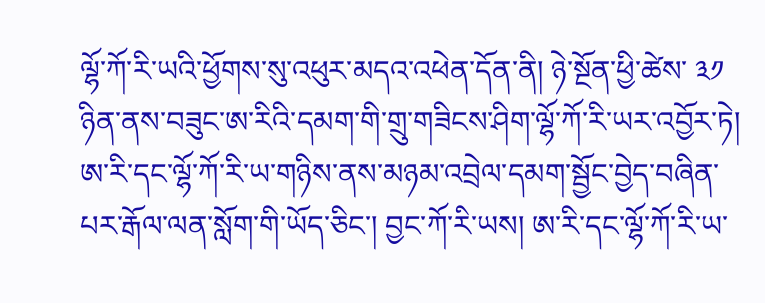ལྷོ་ཀོ་རི་ཡའི་ཕྱོགས་སུ་འཕུར་མདའ་འཕེན་དོན་ནི། ཉེ་སྔོན་ཕྱི་ཚེས་ ༣༡ ཉིན་ནས་བཟུང་ཨ་རིའི་དམག་གི་གྲུ་གཟིངས་ཤིག་ལྷོ་ཀོ་རི་ཡར་འབྱོར་ཏེ། ཨ་རི་དང་ལྷོ་ཀོ་རི་ཡ་གཉིས་ནས་མཉམ་འབྲེལ་དམག་སྦྱོང་བྱེད་བཞིན་པར་རྒོལ་ལན་སློག་གི་ཡོད་ཅིང་། བྱང་ཀོ་རི་ཡས། ཨ་རི་དང་ལྷོ་ཀོ་རི་ཡ་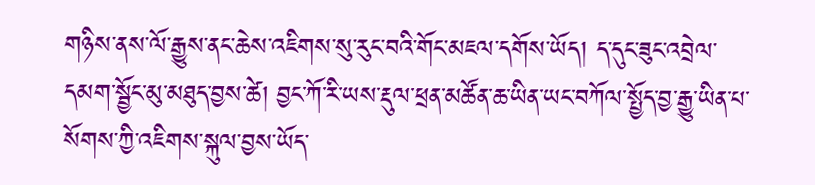གཉིས་ནས་ལོ་རྒྱུས་ནང་ཆེས་འཇིགས་སུ་རུང་བའི་གོང་མཇལ་དགོས་ཡོད། ད་དུང་ཟུང་འབྲེལ་དམག་སྦྱོང་མུ་མཐུད་བྱས་ཚེ། བྱང་ཀོ་རི་ཡས་རྡུལ་ཕྲན་མཚོན་ཆ་ཡིན་ཡང་བཀོལ་སྤྱོད་བྱ་རྒྱུ་ཡིན་པ་སོགས་ཀྱི་འཇིགས་སྐུལ་བྱས་ཡོད་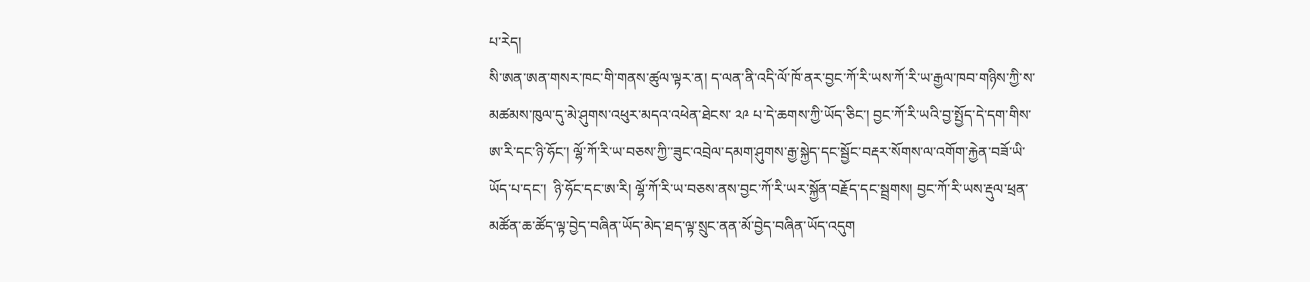པ་རེད།
སི་ཨན་ཨན་གསར་ཁང་གི་གནས་ཚུལ་ལྟར་ན། ད་ལན་ནི་འདི་ལོ་ཁོ་ནར་བྱང་ཀོ་རི་ཡས་ཀོ་རི་ཡ་རྒྱལ་ཁབ་གཉིས་ཀྱི་ས་མཚམས་ཁུལ་དུ་མེ་ཤུགས་འཕུར་མདའ་འཕེན་ཐེངས་ ༢༩ པ་དེ་ཆགས་ཀྱི་ཡོད་ཅིང་། བྱང་ཀོ་རི་ཡའི་བྱ་སྤྱོད་དེ་དག་གིས་ཨ་རི་དང་ཉི་ཧོང་། ལྷོ་ཀོ་རི་ཡ་བཅས་ཀྱི་་ཟུང་འབྲེལ་དམག་ཤུགས་རྒྱ་སྐྱེད་དང་སྦྱོང་བརྡར་སོགས་ལ་འགོག་རྐྱེན་བཟོ་ཡི་ཡོད་པ་དང་།  ཉི་ཧོང་དང་ཨ་རི། ལྷོ་ཀོ་རི་ཡ་བཅས་ནས་བྱང་ཀོ་རི་ཡར་སྐྱོན་བརྗོད་དང་སྦྲགས། བྱང་ཀོ་རི་ཡས་རྡུལ་ཕྲན་མཚོན་ཆ་ཚོད་ལྟ་བྱེད་བཞིན་ཡོད་མེད་ཐད་ལྟ་སྲུང་ནན་མོ་བྱེད་བཞིན་ཡོད་འདུག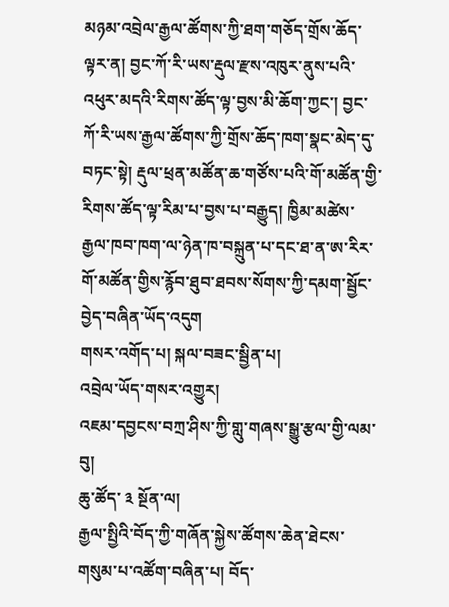མཉམ་འབྲེལ་རྒྱལ་ཚོགས་ཀྱི་ཐག་གཅོད་གྲོས་ཆོད་ལྟར་ན། བྱང་ཀོ་རི་ཡས་རྡུལ་རྫས་འཁུར་ནུས་པའི་འཕུར་མདའི་རིགས་ཚོད་ལྟ་བྱས་མི་ཆོག་ཀྱང་། བྱང་ཀོ་རི་ཡས་རྒྱལ་ཚོགས་ཀྱི་གྲོས་ཆོད་ཁག་སྣང་མེད་དུ་བཏང་སྟེ། རྡུལ་ཕྲན་མཚོན་ཆ་གཙོས་པའི་གོ་མཚོན་གྱི་རིགས་ཚོད་ལྟ་རིམ་པ་བྱས་པ་བརྒྱུད། ཁྱིམ་མཚེས་རྒྱལ་ཁབ་ཁག་ལ་ཉེན་ཁ་བསྐྲུན་པ་དང་ཐ་ན་ཨ་རིར་གོ་མཚོན་གྱིས་རྙོབ་ཐུབ་ཐབས་སོགས་ཀྱི་དམག་སྦྱོང་བྱེད་བཞིན་ཡོད་འདུག
གསར་འགོད་པ། སྐལ་བཟང་སྦྱིན་པ།
འབྲེལ་ཡོད་གསར་འགྱུར།
འཇམ་དབྱངས་བཀྲ་ཤིས་ཀྱི་གླུ་གཞས་སྒྱུ་རྩལ་གྱི་ལམ་བུ།
ཆུ་ཚོད་ ༣ སྔོན་ལ།
རྒྱལ་སྤྱིའི་བོད་ཀྱི་གཞོན་སྐྱེས་ཚོགས་ཆེན་ཐེངས་གསུམ་པ་འཚོག་བཞིན་པ། བོད་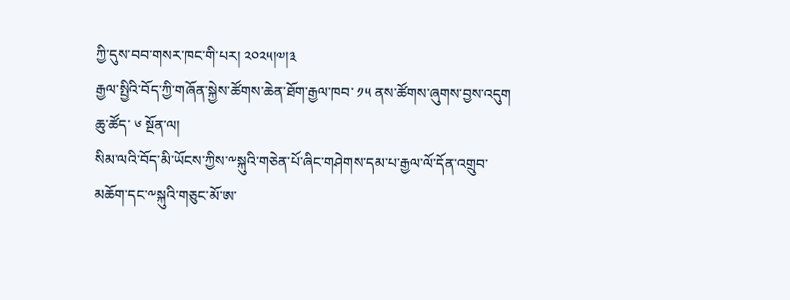ཀྱི་དུས་བབ་གསར་ཁང་གི་པར། ༢༠༢༥།༧།༣
རྒྱལ་སྤྱིའི་བོད་ཀྱི་གཞོན་སྐྱེས་ཚོགས་ཆེན་ཐོག་རྒྱལ་ཁབ་ ༡༥ ནས་ཚོགས་ཞུགས་བྱས་འདུག
ཆུ་ཚོད་ ༦ སྔོན་ལ།
སིམ་ལའི་བོད་མི་ཡོངས་ཀྱིས་༸སྐུའི་གཅེན་པོ་ཞིང་གཤེགས་དམ་པ་རྒྱལ་ལོ་དོན་འགྲུབ་མཆོག་དང་༸སྐུའི་གཅུང་མོ་ཨ་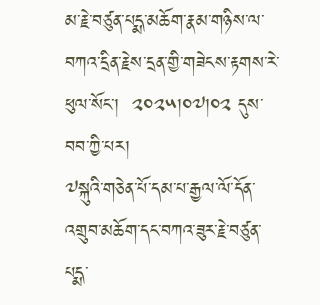མ་རྗེ་བཙུན་པདྨ་མཆོག་རྣམ་གཉིས་ལ་བཀའ་དྲིན་རྗེས་དྲན་གྱི་གཟེངས་རྟགས་རེ་ཕུལ་སོང་།  ༢༠༢༥།༠༧།༠༢ དུས་བབ་ཀྱི་པར།
༧སྐུའི་གཅེན་པོ་དམ་པ་རྒྱལ་ལོ་དོན་འགྲུབ་མཆོག་དང་བཀའ་ཟུར་རྗེ་བཙུན་པདྨ་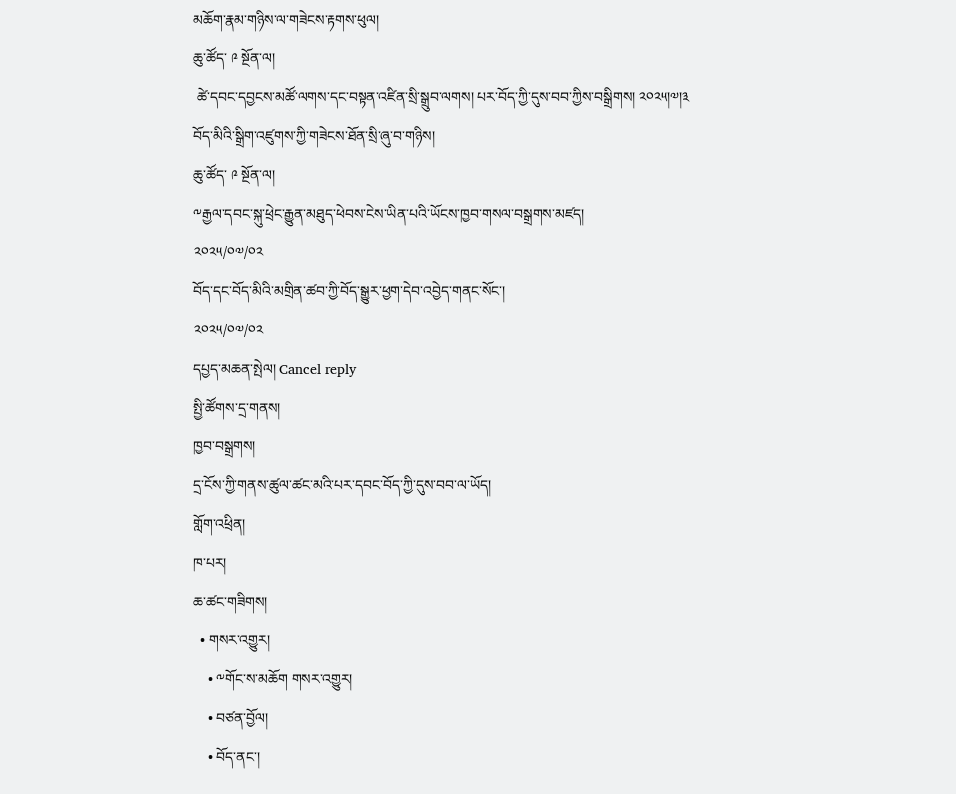མཆོག་རྣམ་གཉིས་ལ་གཟེངས་རྟགས་ཕུལ།
ཆུ་ཚོད་ ༩ སྔོན་ལ།
 ཚེ་དབང་དབྱངས་མཚོ་ལགས་དང་བསྟན་འཛིན་སྲི་སྒྲུབ་ལགས། པར་བོད་ཀྱི་དུས་བབ་ཀྱིས་བསྒྲིགས། ༢༠༢༥།༧།༣
བོད་མིའི་སྒྲིག་འཛུགས་ཀྱི་གཟེངས་ཐོན་སྲི་ཞུ་བ་གཉིས།
ཆུ་ཚོད་ ༩ སྔོན་ལ།
༸རྒྱལ་དབང་སྐུ་ཕྲེང་རྒྱུན་མཐུད་ཕེབས་ངེས་ཡིན་པའི་ཡོངས་ཁྱབ་གསལ་བསྒྲགས་མཛད།
༢༠༢༥/༠༧/༠༢
བོད་དང་བོད་མིའི་མགྲིན་ཚབ་ཀྱི་བོད་སྒྱུར་ཕྱག་དེབ་འབྱེད་གནང་སོང་།
༢༠༢༥/༠༧/༠༢
དཔྱད་མཆན་སྤེལ། Cancel reply
སྤྱི་ཚོགས་དྲ་གནས།
ཁྱབ་བསྒྲགས།
དྲ་ངོས་ཀྱི་གནས་ཚུལ་ཚང་མའི་པར་དབང་བོད་ཀྱི་དུས་བབ་ལ་ཡོད།
གློག་འཕྲིན།
ཁ་པར།
ཆ་ཚང་གཟིགས།
  • གསར་འགྱུར།
    • ༸གོང་ས་མཆོག གསར་འགྱུར།
    • བཙན་བྱོལ།
    • བོད་ནང་།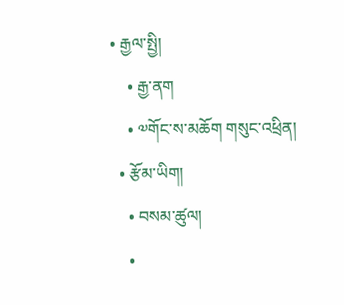• རྒྱལ་སྤྱི།
    • རྒྱ་ནག
    • ༧གོང་ས་མཆོག གསུང་འཕྲིན།
  • རྩོམ་ཡིག།
    • བསམ་ཚུལ།
    •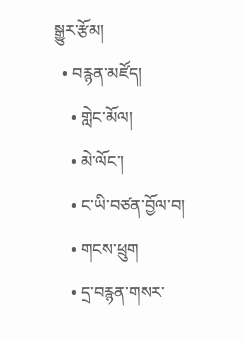སྒྱུར་རྩོམ།
  • བརྙན་མཛོད།
    • གླེང་མོལ།
    • མེ་ལོང་།
    • ང་ཡི་བཙན་བྱོལ་བ།
    • གངས་ཕྲུག
    • དྲ་བརྙན་གསར་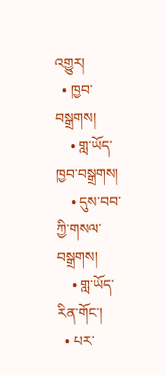འགྱུར།
  • ཁྱབ་བསྒྲགས།
    • གླ་ཡོད་ཁྱབ་བསྒྲགས།
    • དུས་བབ་ཀྱི་གསལ་བསྒྲགས།
    • གླ་ཡོད་རིན་གོང་།
  • པར་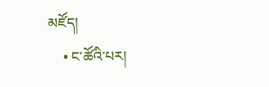མཛོད།
    • ང་ཚོའི་པར།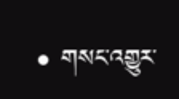• གསང་འགྱུར་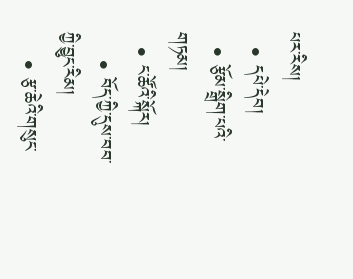པར་རིས།
  • དཔེ་དེབ།
  • རྩོམ་སྒྲིག་པའི་གཏམ།
  • ང་ཚོའི་སྐོར།
    • བོད་ཀྱི་དུས་བབ་ཀྱི་བྱུང་རིམ།
    • རྩ་ཆེའི་གསུང་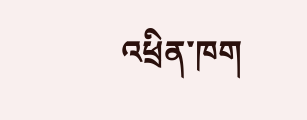འཕྲིན་ཁག